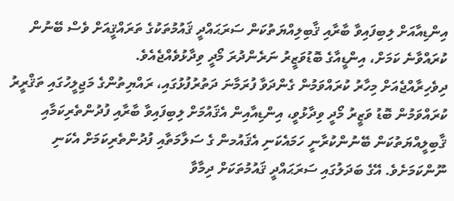އިންޑިއާއަށް ލިބިފައިވާ ބާރާއި ޤާބިލިއްޔަތުކަން ސަރަޙައްދީ ޤައުމުތަކުގެ ތަރައްޤީއަށް ވެސް ބޭނުން ކުރައްވާނެ ކަމަށް، އިންޑީއާގެ ބޮޑުވަޒީރު ނަރެންދުރަ މޯދީ ވިދާޅުވެއްޖެއެވެ.
ދިވެހިރާއްޖެއަށް މިހާރު ކުރައްވަމުން ގެންދަވާ ފުރަމާނަ ދަތުރުފުޅުގައި، ރައްޔިތުންގެ މަޖިލީހުގައި ތަޤްރީރު ކުރައްވަމުން ބޮޑު ވަޒީރު މޯދީ ވިދާޅުވީ، އިންޑިއާއިން އެޤައުމަށް ލިބިފައިވާ ބާރާއި ފުދުންތެރިކަމާއި ޤާބިލީއްޔަތުކަން ބޭނުންކުރާނީ ހަމައެކަނި އެޤައުމން ގެ ސަލާމަތާއި ފުދުންތެރިކަމަށް އެކަނި ނޫންކަމަށެވެ. އޭގެ ބަދަލުގައި ސަރަޙައްދީ ޤައުމުތަކަށް ދިމާވާ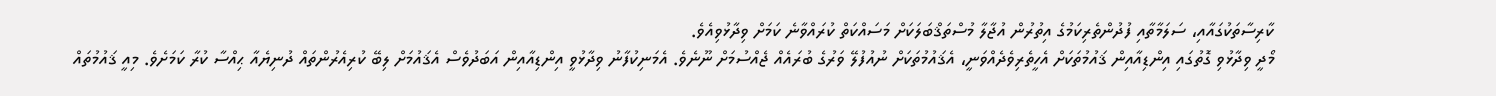ކާރިސާތަކުގައާއި، ސަލަމާތާއި ފުދުންތެރިކަމުގެ އިތުރުން އުޖާލާ މުސްތަޤްބަލަކަށް މަސައްކަތް ކުރައްވާނެ ކަމަށް ވިދާޅުވިއެވެ.
މޯދީ ވިދާޅުވި ގޮތުގައި އިންޑިއާއިން ޤައުމުތަކަށް އެހީތެރިވެދެއްވަނީ، އެޤައުމުތަކަށް ނުއުފުލޭ ވަރުގެ ބުރައެއް ޖެއްސުމަށް ނޫނެވެ. އެމަނިކުފާނު ވިދާޅުވީ އިންޑިއާއިން އަބަދުވެސް އެޤައުމަށް ލިބޭ ކުރިއެރުންތައް ދުނިޔެއާ ޙިއްސާ ކުރާ ކަމަށެވެ. މިއީ ޤައުމުތައް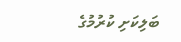ބަލިކަށި ކުރުމުގެ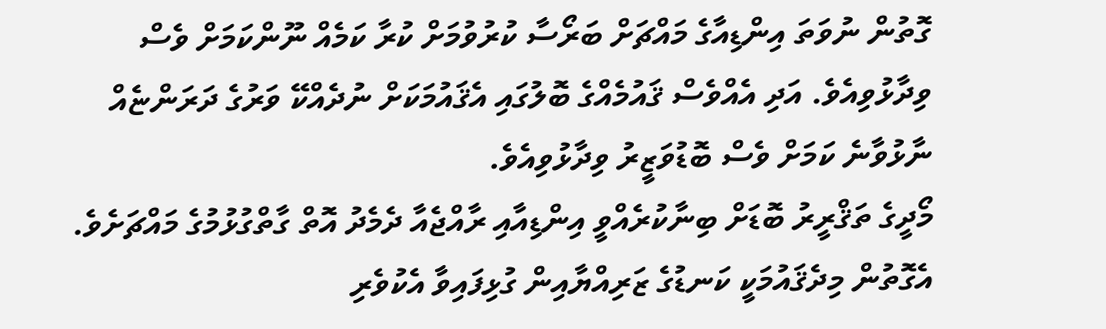ގޮތުން ނުވަތަ އިންޑިއާގެ މައްޗަށް ބަރޯސާ ކުރުވުމަށް ކުރާ ކަމެއް ނޫންކަމަށް ވެސް ވިދާޅުވިއެވެ. އަދި އެއްވެސް ޤައުމެއްގެ ބޮލުގައި އެޤައުމަކަށް ނުދެއްކޭ ވަރުގެ ދަރަންޏެއް ނާޅުވާނެ ކަމަށް ވެސް ބޮޑުވަޒީރު ވިދާޅުވިއެވެ.
މޯދީގެ ތަޤްރީރު ބޮޑަށް ބިނާކުރެއްވީ އިންޑިއާއި ރާއްޖެއާ ދެމެދު އޮތް ގާތްގުޅުމުގެ މައްޗަށެވެ. އެގޮތުން މިދެޤައުމަކީ ކަނޑުގެ ޒަރިއްޔާއިން ގުޅިފައިވާ އެކުވެރި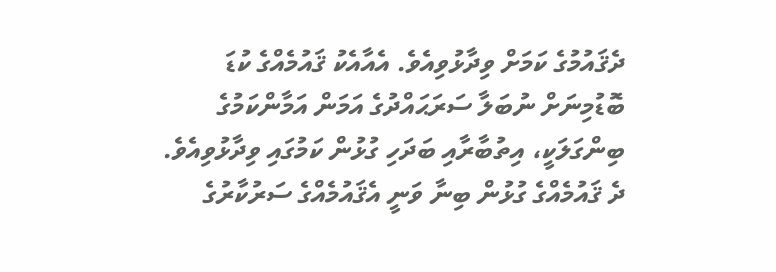ދެޤައުމުގެ ކަމަށް ވިދާޅުވިއެވެ. އެއާއެކު ޤައުމެއްގެ ކުޑަ ބޮޑުމިނަށް ނުބަލާ ސަރަޙައްދުގެ އަމަން އަމާންކަމުގެ ބިންގަލަކީ، އިތުބާރާއި ބަދަހި ގުޅުން ކަމުގައި ވިދާޅުވިއެވެ.
ދެ ޤައުމެއްގެ ގުޅުން ބިނާ ވަނީ އެޤައުމެއްގެ ސަރުކާރުގެ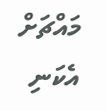މައްޗަށް އެކަނި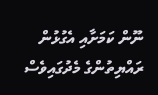ނޫން ކަމަށާއި އެގުޅުން ރައްޔިތުންގެ މެދުގައިވެސް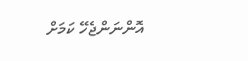އޮންނަންޖެހޭ ކަމަށް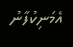އެމަނިކުފާނު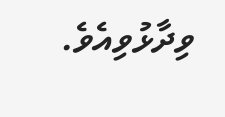ވިދާޅުވިއެވެ.